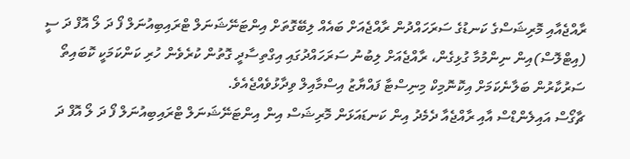ރާއްޖެއާއި މޮރިޝަސްގެ ކަނޑުގެ ސަރަހައްދުން ރާއްޖެއަށް ބައެއް ލިބޭގޮތަށް އިންޓަނޭޝަނަލް ޓްރައިބިއުނަލް ފޯ ދަ ލޯ އޮފް ދަ ސީ (އިޓްލޮސް)އިން ނިންމުމާ ގުޅިގެން، ރާއްޖެއަށް ލިބުނު ސަރަހައްދުގައި އިގްތިސާދީ ގޮތުން ކުރެވެން ހުރި ކަންކަމަކީ ކޮބައިތޯ ސަރުކާރުން ބަލާނެކަމަށް އިކޮނޮމިކް މިނިސްޓާ ފައްޔާޒު އިސްމާއިލް ވިދާޅުވެއްޖެއެވެ.
ޗާގޯސް އައިލެންޑްސް އާއި ރާއްޖެއާ ދެމެދު އިން ކަނޑައަޅަން މޮރިޝަސް އިން އިންޓަނޭޝަނަލް ޓްރައިބިއުނަލް ފޯ ދަ ލޯ އޮފް ދަ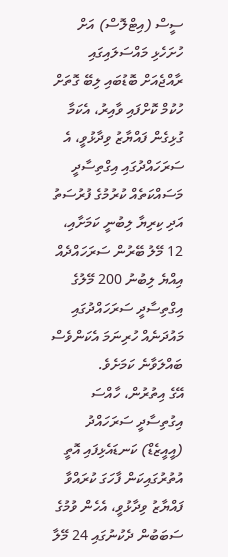ސީސް (އިޓްލޮސް) އަށް ހުށަހެޅި މައްސަލައިގައި ރާއްޖެއަށް ބޮޑުބައި ލިބޭ ގޮތަށް ހުކުމް ކޮށްފައި ވާއިރު، އެކަމާ ގުޅިގެން ފައްޔާޒު ވިދާޅުވީ، އެ ސަރަހައްދުގައި އިގްތިސާދީ މަސައްކަތެއް ކުރުމުގެ ފުރުސަތު އަދި ކިރިޔާ ލިބުނީ ކަމަށާއި، 12 މޭލު ބޭރުން ސަރަހައްދެއް އިއްޔެ ލިބުނު 200 މޭލުގެ އިގްތިސާދީ ސަރަހައްދުގައި މައުދަނެއް ހުރިނަމަ އެކަންވެސް ބައްލަވާނެ ކަމަށެވެ.
އޭގެ އިތުރުން، ހާއްސަ އިގުތިސާދީ ސަރަހައްދު (އީއީޒެޑް) ކަނޑައެޅިފައި އޮތީ އުތުރުގައިކަން ފާހަގަ ކުރައްވާ ފައްޔާޒު ވިދާޅުވީ، އެހެން ވުމުގެ ސަބަބުން ދެކުނުގައި 24 މޭލާ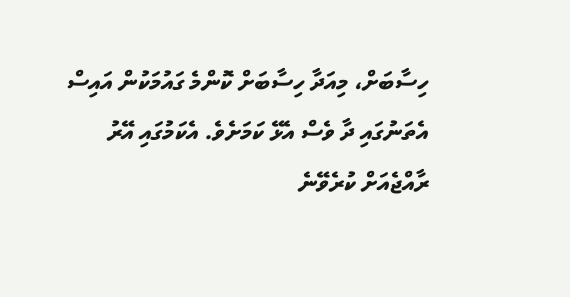ހިސާބަށް، މިއަދާ ހިސާބަށް ކޮންމެ ގައުމަކުން އައިސް އެތަނުގައި ދާ ވެސް އެޅޭ ކަމަށެވެ. އެކަމުގައި އޭރު ރާއްޖެއަށް ކުރެވޭނެ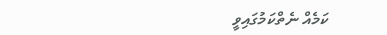ކަމެއް ނެތްކަމުގައިވީ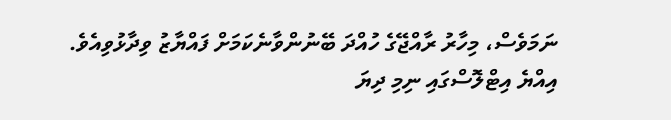ނަމަވެސް، މިހާރު ރާއްޖޭގެ ހުއްދަ ބޭނުންވާނެކަމަށް ފައްޔާޒު ވިދާޅުވިއެވެ.
އިއްޔެ އިޓްލޮސްގައި ނިމި ދިޔަ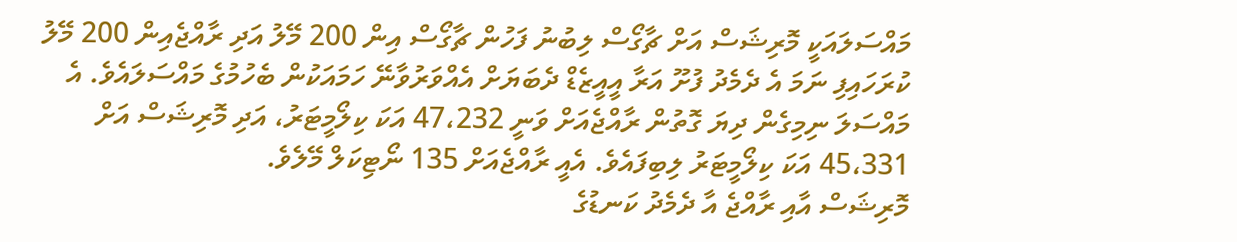މައްސަލައަކީ މޮރިޝަސް އަށް ޗާގޯސް ލިބުނު ފަހުން ޗާގޯސް އިން 200 މޭލު އަދި ރާއްޖެއިން 200 މޭލު ކުރަހައިފި ނަމަ އެ ދެމެދު ފުށޫ އަރާ އީއީޒެޑް ދެބަޔަށް އެއްވަރުވާނޭ ހަމައަކުން ބެހުމުގެ މައްސަލައެވެ. އެ މައްސަލަ ނިމިގެން ދިޔަ ގޮތުން ރާއްޖެއަށް ވަނީ 47،232 އަކަ ކިލޯމީޓަރު، އަދި މޮރިޝަސް އަށް 45،331 އަކަ ކިލޯމީޓަރު ލިބިފައެވެ. އެއީ ރާއްޖެއަށް 135 ނޯޓިކަލް މޭލެވެ.
މޮރިޝަސް އާއި ރާއްޖެ އާ ދެމެދު ކަނޑުގެ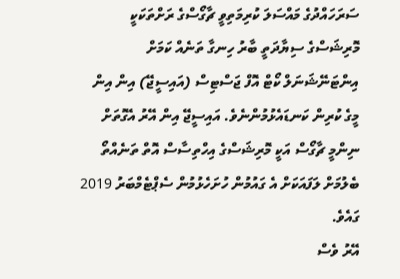ސަރަހައްދުގެ މައްސަލަ ކުރިމަތިވީ ޗާގޯސްގެ ރަށްތަކަކީ މޮރިޝަސްގެ ސިޔާދަތީ ބާރު ހިނގާ ތަނެއް ކަމަށް އިންޓަނޭޝަނަލް ކޯޓް އޮފް ޖަސްޓިސް (އައިސީޖޭ) އިން އިން މީގެ ކުރިން ކަނޑައެޅުމުންނެވެ. އައިސީޖޭ އިން އޭރު އެގޮތަށް ނިންމީ ޗާގޯސް އަކީ މޮރިޝަސްގެ އިހްތިސާސް އޮތް ތަނެއްތޯ ބެލުމަށް ލަފައަކަށް އެ ގައުމުން ހުށަހެޅުމުން ސެޕްޓެމްބަރު 2019 ގައެވެ.
އޭރު ވެސް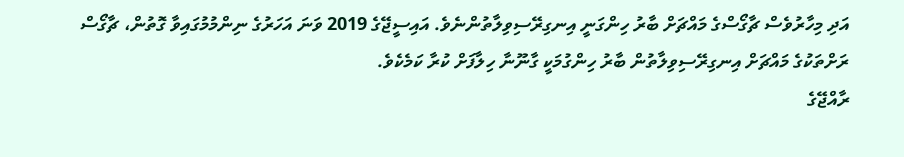އަދި މިހާރުވެސް ޗާގޯސްގެ މައްޗަށް ބާރު ހިންގަނީ އިނގިރޭސިވިލާތުންނެވެ. އައިސީޖޭގެ 2019 ވަނަ އަހަރުގެ ނިންމުމުގައިވާ ގޮތުން، ޗާގޯސް ރަށްތަކުގެ މައްޗަށް އިނގިރޭސިވިލާތުން ބާރު ހިންގުމަކީ ގާނޫނާ ހިލާފަށް ކުރާ ކަމެކެވެ.
ރާއްޖޭގެ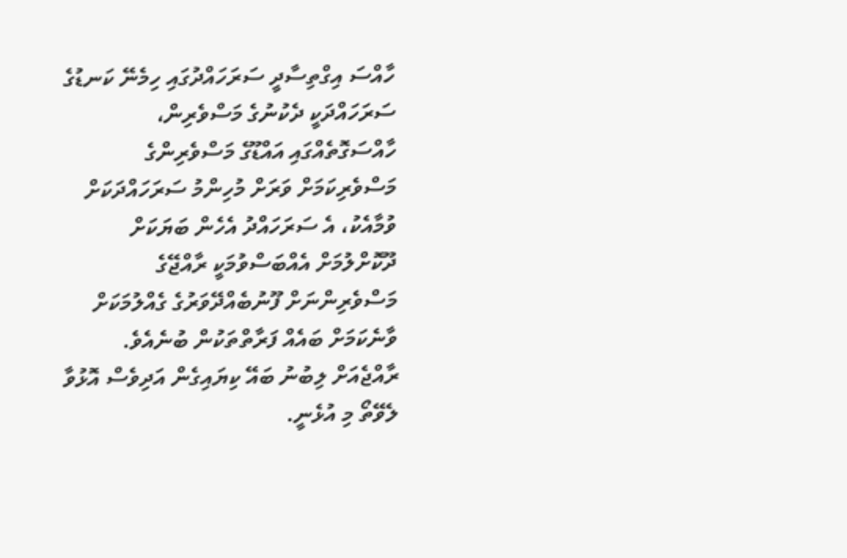ހާއްސަ އިގްތިސާދީ ސަރަހައްދުގައި ހިމެނޭ ކަނޑުގެ ސަރަހައްދަކީ ދެކުނުގެ މަސްވެރިން، ހާއްސަގޮތެއްގައި އައްޑޫގެ މަސްވެރިންގެ މަސްވެރިކަމަށް ވަރަށް މުހިންމު ސަރަހައްދަކަށް ވުމާއެކު، އެ ސަރަހައްދު އެހެން ބަޔަކަށް ދޫކޮށްލުމަށް އެއްބަސްވުމަކީ ރާއްޖޭގެ މަސްވެރިންނަށް ފޫނުބެއްދޭވަރުގެ ގެއްލުމަކަށް ވާނެކަމަށް ބައެއް ފަރާތްތަކުން ބުނެއެވެ.
ރާއްޖެއަށް ލިބުނު ބައޭ ކިޔައިގެން އަދިވެސް އޮޅުވާ ލެވޭތޯ މި އުޅެނީ.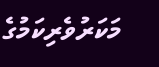މަކަރުވެރިކަމުގެ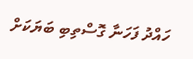ހައްދު ފަހަނާ ގޮސްތިބި ބަޔަކަށް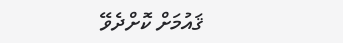ޤައުމަށް ކޮށްދެވޭ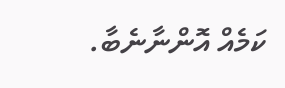ކަމެއް އޮންނާނެބާ.